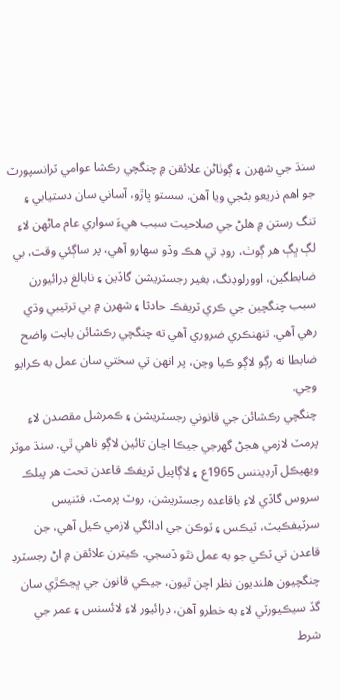سنڌ جي شهرن ۽ ڳوٺاڻن علائقن ۾ چنگچي رڪشا عوامي ٽرانسپورٽ جو اهم ذريعو بڻجي ويا آهن. سستو ڀاڙو، آساني سان دستيابي ۽ تنگ رستن ۾ هلڻ جي صلاحيت سبب هيءَ سواري عام ماڻھن لاءِ لڳ ڀڳ ھر ڳوٺ، روڊ تي ھڪ وڏو سهارو آهي، پر ساڳئي وقت، بي ضابطگين، اوورلوڊنگ، بغير رجسٽريشن گاڏين ۽ نابالغ ڊرائيورن سبب چنگچين جي ڪري ٽريفڪ حادثا ۽ شهرن ۾ بي ترتيبي وڌي رهي آهي. تنهنڪري ضروري آهي ته چنگچي رڪشائن بابت واضح ضابطا نه رڳو لاڳو ڪيا وڃن، پر انهن تي سختي سان عمل به ڪرايو وڃي.
چنگچي رڪشائن جي قانوني رجسٽريشن ۽ ڪمرشل مقصدن لاءِ پرمٽ لازمي ھجڻ گھرجي جيڪا اڃان تائين لاڳو ناھي ٿي. سنڌ موٽر ويھيڪل آرڊيننس 1965ع ۽ لاڳاپيل ٽريفڪ قاعدن تحت هر پبلڪ سروس گاڏي لاءِ باقاعده رجسٽريشن، روٽ پرمٽ، فٽنيس سرٽيفڪيٽ، ٽيڪس ۽ ٽوڪن جي ادائگي لازمي ڪيل آهي، جن قاعدن تي ٽڪي جو به عمل نٿو ڏسجي. ڪيترن علائقن ۾ اڻ رجسٽرڊ چنگچيون هلنديون نظر اچن ٿيون، جيڪي قانون جي ڀڃڪڙي سان گڏ سيڪيورٽي لاءِ به خطرو آهن، ڊرائيور لاءِ لائسنس ۽ عمر جي شرط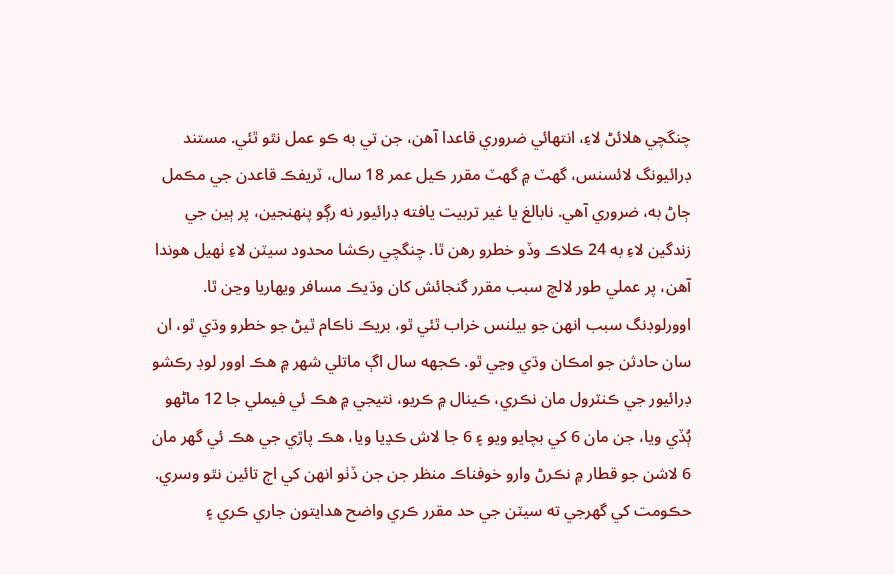چنگچي هلائڻ لاءِ، انتھائي ضروري قاعدا آھن، جن تي به ڪو عمل نٿو ٿئي. مستند ڊرائيونگ لائسنس، گهٽ ۾ گهٽ مقرر ڪيل عمر 18 سال، ٽريفڪ قاعدن جي مڪمل ڄاڻ به، ضروري آهي. نابالغ يا غير تربيت يافته ڊرائيور نه رڳو پنهنجين، پر ٻين جي زندگين لاءِ به 24 ڪلاڪ وڏو خطرو رھن ٿا. چنگچي رڪشا محدود سيٽن لاءِ ٺهيل هوندا آهن، پر عملي طور لالچ سبب مقرر گنجائش کان وڌيڪ مسافر ويهاريا وڃن ٿا. اوورلوڊنگ سبب انھن جو بيلنس خراب ٿئي ٿو، بريڪ ناڪام ٿيڻ جو خطرو وڌي ٿو، ان سان حادثن جو امڪان وڌي وڃي ٿو. ڪجھه سال اڳ ماتلي شھر ۾ ھڪ اوور لوڊ رڪشو ڊرائيور جي ڪنٽرول مان نڪري، ڪينال ۾ ڪريو، نتيجي ۾ ھڪ ئي فيملي جا 12 ماڻھو ٻُڏي ويا، جن مان 6 کي بچايو ويو ۽ 6 جا لاش ڪڍيا ويا، ھڪ پاڙي جي ھڪ ئي گھر مان 6 لاشن جو قطار ۾ نڪرڻ وارو خوفناڪ منظر جن جن ڏٺو انھن کي اڄ تائين نٿو وسري. حڪومت کي گهرجي ته سيٽن جي حد مقرر ڪري واضح هدايتون جاري ڪري ۽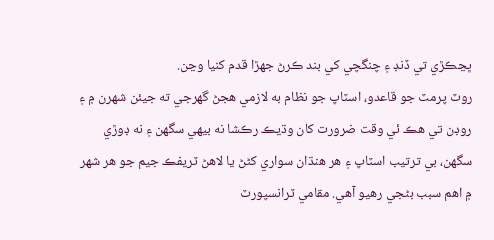ڀڃڪڙي تي ڏنڊ ۽ چنگچي کي بند ڪرڻ جهڙا قدم کنيا وڃن.
روٽ پرمٽ جو قاعدو، اسٽاپ جو نظام به لازمي ھجڻ گھرجي ته جيئن شھرن ۾ ۽ روڊن تي ھڪ ئي وقت ضرورت کان وڌيڪ رڪشا نه بيھي سگھن ۽ نه ڊوڙي سگھن، بي ترتيب اسٽاپ ۽ هر هنڌان سواري کڻڻ يا لاهڻ ٽريفڪ جيم جو ھر شھر ۾ اهم سبب بڻجي رھيو آهي. مقامي ٽرانسپورٽ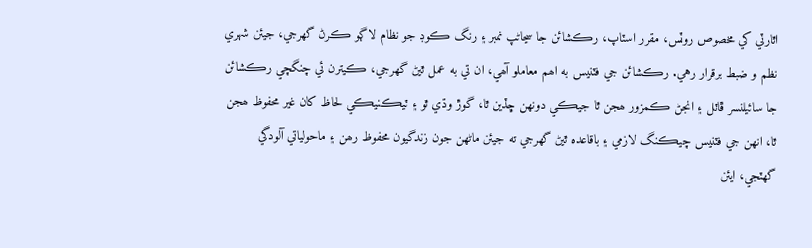اٿارٽي کي مخصوص روٽس، مقرر اسٽاپ، رڪشائن جا سڃاڻپ نمبر ۽ رنگ ڪوڊ جو نظام لاڳو ڪرڻ گهرجي، جيئن شهري نظم و ضبط برقرار رهي. رڪشائن جي فٽنيس به اھم معاملو آھي، ان تي به عمل ٿيڻ گھرجي، ڪيترن ئي چنگچي رڪشائن جا سائيلنسر ڦاٽل ۽ انجڻ ڪمزور ھجن ٿا جيڪي دونھن ڇڏين ٿا، گوڙ وڌي ٿو ۽ ٽيڪنيڪي لحاظ کان غير محفوظ ھجن ٿا، انھن جي فٽنيس چيڪنگ لازمي ۽ باقاعده ٿيڻ گهرجي ته جيئن ماڻھن جون زندگيون محفوظ رھن ۽ ماحولياتي آلودگي گهٽجي، ايئن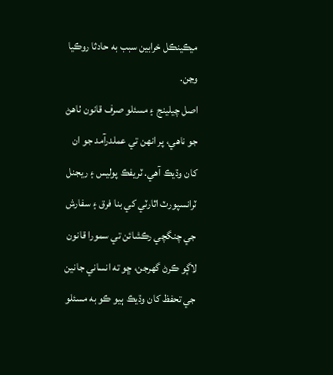ميڪينڪل خرابين سبب به حادثا روڪيا وڃن.
اصل چيلينج ۽ مسئلو صرف قانون ٺاهڻ جو ناهي، پر انھن تي عملدرآمد جو ان کان وڌيڪ آهي. ٽريفڪ پوليس ۽ ريجنل ٽرانسپورٽ اٿارٽي کي بنا فرق ۽ سفارش جي چنگچي رڪشائن تي سمورا قانون لاڳو ڪرڻ گهرجن، ڇو ته انساني جانين جي تحفظ کان وڌيڪ ٻيو ڪو به مسئلو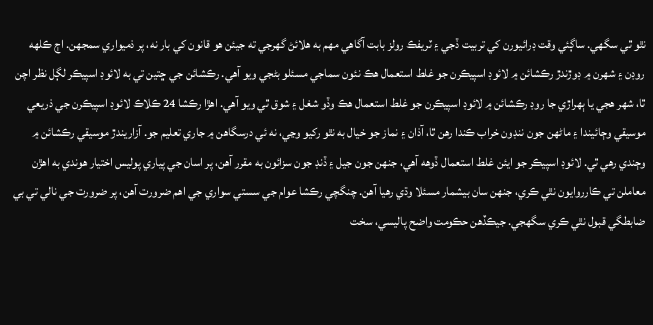نٿو ٿي سگھي. ساڳئي وقت ڊرائيورن کي تربيت ڏجي ۽ ٽريفڪ رولز بابت آگاهي مهم به هلائڻ گهرجي ته جيئن هو قانون کي بار نه، پر ذميواري سمجهن. اڄ ڪلھه روڊن ۽ شھرن ۾ ڊوڙندڙ رڪشائن ۾ لائوڊ اسپيڪرن جو غلط استعمال ھڪ نئون سماجي مسئلو بڻجي ويو آھي. رڪشائن جي ڇتين تي به لائوڊ اسپيڪر لڳل نظر اچن ٿا، شھر ھجي يا ٻھراڙي جا روڊ رڪشائن ۾ لائوڊ اسپيڪرن جو غلط استعمال ھڪ وڏو شغل ۽ شوق ٿي ويو آھي. اھڙا رڪشا 24 ڪلاڪ لائوڊ اسپيڪرن جي ذريعي موسيقي وڄائيندا ۽ ماڻھن جون ننڊون خراب ڪندا رھن ٿا، آذان ۽ نماز جو خيال به نٿو رکيو وڃي، نه ئي درسگاھن ۾ جاري تعليم جو. آزاريندڙ موسيقي رڪشائن ۾ وڄندي رھي ٿي. لائوڊ اسپيڪر جو ايئن غلط استعمال ڏوهه آھي، جنھن جون جيل ۽ ڏنڊ جون سزائون به مقرر آھن، پر اسان جي پياري پوليس اختيار ھوندي به اھڙن معاملن تي ڪارروايون نٿي ڪري، جنھن سان بيشمار مسئلا وڌي رھيا آھن. چنگچي رڪشا عوام جي سستي سواري جي اھم ضرورت آهن، پر ضرورت جي نالي تي بي ضابطگي قبول نٿي ڪري سگهجي. جيڪڏهن حڪومت واضح پاليسي، سخت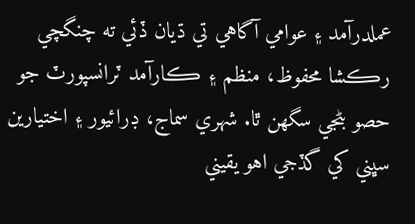عملدرآمد ۽ عوامي آگاهي تي ڌيان ڏئي ته چنگچي رڪشا محفوظ، منظم ۽ ڪارآمد ٽرانسپورٽ جو حصو بڻجي سگهن ٿا. شهري سماج، ڊرائيور ۽ اختيارين سڀني کي گڏجي اهو يقيني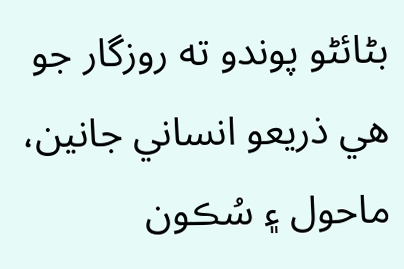بڻائڻو پوندو ته روزگار جو هي ذريعو انساني جانين، ماحول ۽ سُڪون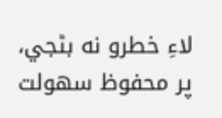لاءِ خطرو نه بڻجي، پر محفوظ سهولت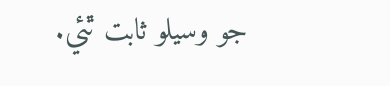جو وسيلو ثابت ٿئي.